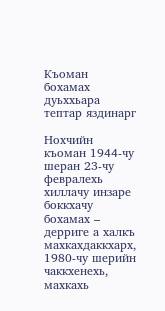Къоман бохамах дуьххьара тептар яздинарг

Нохчийн къоман 1944-чу шеран 23-чу февралехь хиллачу инзаре боккхачу бохамах – дерриге а халкъ махкахдаккхарх, 1980-чу шерийн чаккхенехь, махкахь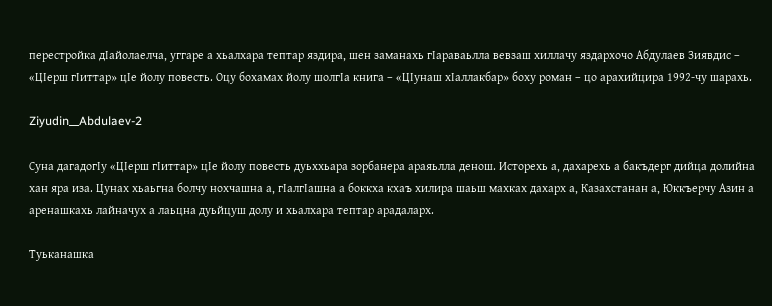перестройка дIайолаелча, уггаре а хьалхара тептар яздира, шен заманахь гIараваьлла вевзаш хиллачу яздархочо Абдулаев Зиявдис – «ЦIерш гIиттар» цIе йолу повесть. Оцу бохамах йолу шолгIа книга – «ЦIунаш хIаллакбар» боху роман – цо арахийцира 1992-чу шарахь.

Ziyudin__Abdulaev-2

Суна дагадогIу «ЦIерш гIиттар» цIе йолу повесть дуьххьара зорбанера араяьлла денош. Исторехь а, дахарехь а бакъдерг дийца долийна хан яра иза. Цунах хьаьгна болчу нохчашна а, гIалгIашна а боккха кхаъ хилира шаьш махках дахарх а, Казахстанан а, Юккъерчу Азин а аренашкахь лайначух а лаьцна дуьйцуш долу и хьалхара тептар арадаларх.

Туьканашка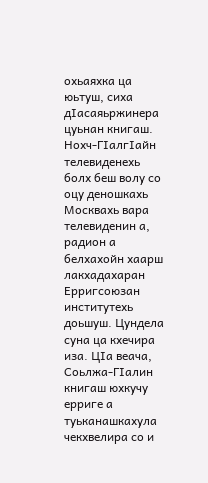охьаяхка ца юьтуш, сиха дIасаяьржинера цуьнан книгаш. Нохч-ГIалгIайн телевиденехь болх беш волу со оцу деношкахь Москвахь вара телевиденин а, радион а белхахойн хаарш лакхадахаран Ерригсоюзан институтехь доьшуш. Цундела суна ца кхечира иза. ЦIа веача, Соьлжа-ГIалин книгаш юхкучу ерриге а туьканашкахула чекхвелира со и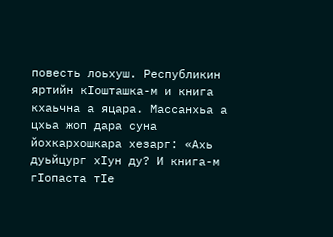повесть лоьхуш. Республикин яртийн кIошташка-м и книга кхаьчна а яцара. Массанхьа а цхьа жоп дара суна йохкархошкара хезарг: «Ахь дуьйцург хIун ду? И книга-м гIопаста тIе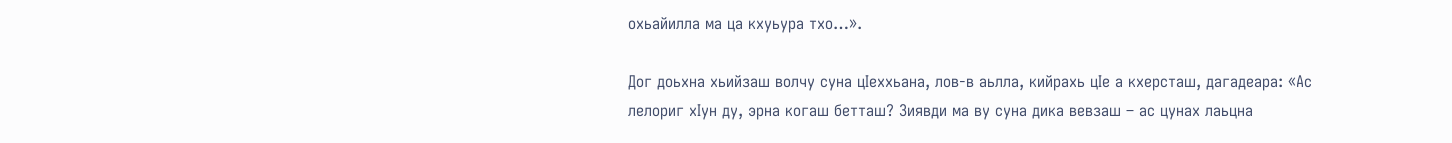охьайилла ма ца кхуьура тхо…».

Дог доьхна хьийзаш волчу суна цIеххьана, лов-в аьлла, кийрахь цIе а кхерсташ, дагадеара: «Ас лелориг хIун ду, эрна когаш бетташ? Зиявди ма ву суна дика вевзаш – ас цунах лаьцна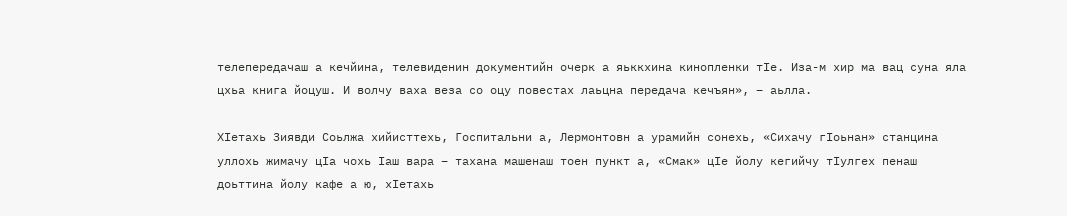телепередачаш а кечйина, телевиденин документийн очерк а яьккхина кинопленки тIе. Иза-м хир ма вац суна яла цхьа книга йоцуш. И волчу ваха веза со оцу повестах лаьцна передача кечъян», – аьлла.

ХIетахь Зиявди Соьлжа хийисттехь, Госпитальни а, Лермонтовн а урамийн сонехь, «Сихачу гIоьнан» станцина уллохь жимачу цIа чохь Iаш вара – тахана машенаш тоен пункт а, «Смак» цIе йолу кегийчу тIулгех пенаш доьттина йолу кафе а ю, хIетахь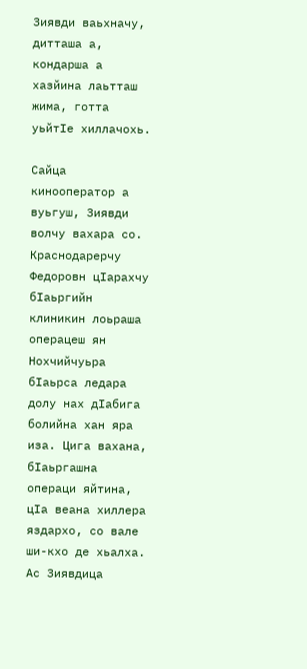Зиявди ваьхначу, дитташа а, кондарша а хазйина лаьтташ жима, готта уьйтIе хиллачохь.

Сайца кинооператор а вуьгуш, Зиявди волчу вахара со. Краснодарерчу Федоровн цIарахчу бIаьргийн клиникин лоьраша операцеш ян Нохчийчуьра бIаьрса ледара долу нах дIабига болийна хан яра иза. Цига вахана, бIаьргашна операци яйтина, цIа веана хиллера яздархо, со вале ши-кхо де хьалха. Ас Зиявдица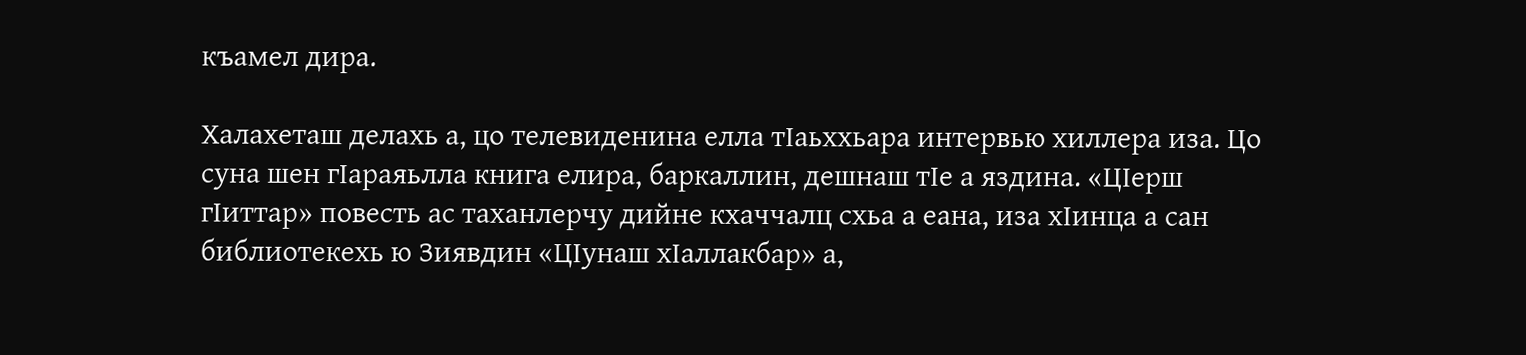къамел дира.

Халахеташ делахь а, цо телевиденина елла тIаьххьара интервью хиллера иза. Цо суна шен гIараяьлла книга елира, баркаллин, дешнаш тIе а яздина. «ЦIерш гIиттар» повесть ас таханлерчу дийне кхаччалц схьа а еана, иза хIинца а сан библиотекехь ю Зиявдин «ЦIунаш хIаллакбар» а,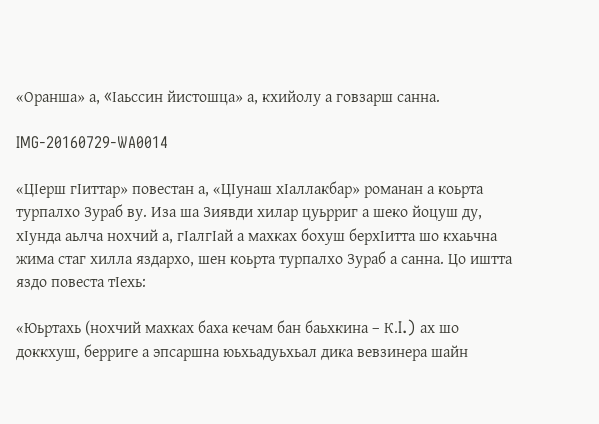«Оранша» а, «Iаьссин йистошца» а, кхийолу а говзарш санна.

IMG-20160729-WA0014

«ЦIерш гIиттар» повестан а, «ЦIунаш хIаллакбар» романан а коьрта турпалхо Зураб ву. Иза ша Зиявди хилар цуьрриг а шеко йоцуш ду, хIунда аьлча нохчий а, гIалгIай а махках бохуш берхIитта шо кхаьчна жима стаг хилла яздархо, шен коьрта турпалхо Зураб а санна. Цо иштта яздо повеста тIехь:

«Юьртахь (нохчий махках баха кечам бан баьхкина – К.I.) ах шо доккхуш, берриге а эпсаршна юьхьадуьхьал дика вевзинера шайн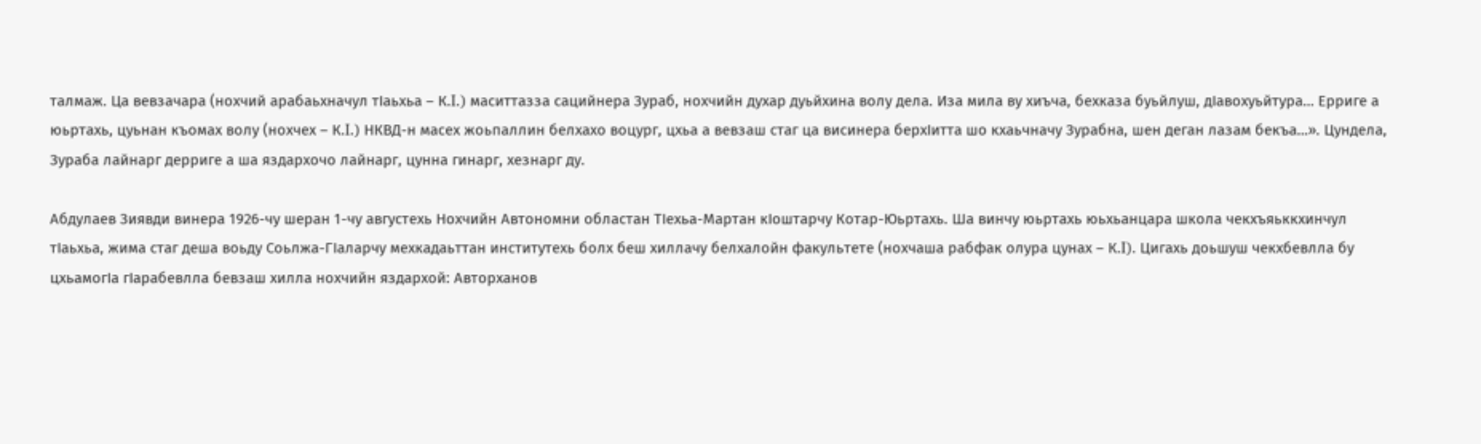талмаж. Ца вевзачара (нохчий арабаьхначул тIаьхьа – К.I.) маситтазза сацийнера Зураб, нохчийн духар дуьйхина волу дела. Иза мила ву хиъча, бехказа буьйлуш, дIавохуьйтура… Ерриге а юьртахь, цуьнан къомах волу (нохчех – К.I.) НКВД-н масех жоьпаллин белхахо воцург, цхьа а вевзаш стаг ца висинера берхIитта шо кхаьчначу Зурабна, шен деган лазам бекъа…». Цундела, Зураба лайнарг дерриге а ша яздархочо лайнарг, цунна гинарг, хезнарг ду.

Абдулаев Зиявди винера 1926-чу шеран 1-чу августехь Нохчийн Автономни областан ТIехьа-Мартан кIоштарчу Котар-Юьртахь. Ша винчу юьртахь юьхьанцара школа чекхъяьккхинчул тIаьхьа, жима стаг деша воьду Соьлжа-ГIаларчу мехкадаьттан институтехь болх беш хиллачу белхалойн факультете (нохчаша рабфак олура цунах – К.I). Цигахь доьшуш чекхбевлла бу цхьамогIа гIарабевлла бевзаш хилла нохчийн яздархой: Авторханов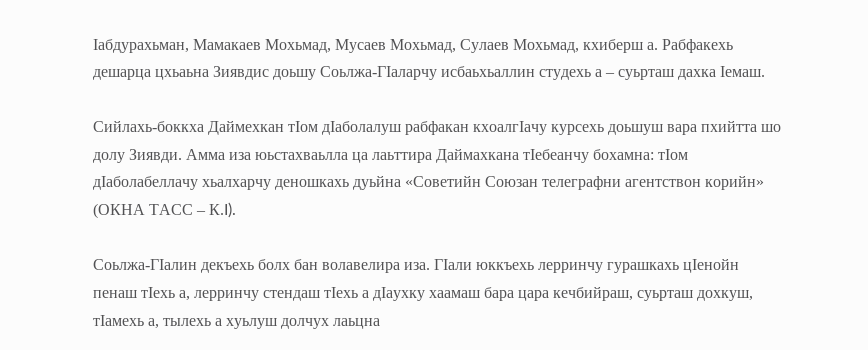Iабдурахьман, Мамакаев Мохьмад, Мусаев Мохьмад, Сулаев Мохьмад, кхиберш а. Рабфакехь дешарца цхьаьна Зиявдис доьшу Соьлжа-ГIаларчу исбаьхьаллин студехь а – суьрташ дахка Iемаш.

Сийлахь-боккха Даймехкан тIом дIаболалуш рабфакан кхоалгIачу курсехь доьшуш вара пхийтта шо долу Зиявди. Амма иза юьстахваьлла ца лаьттира Даймахкана тIебеанчу бохамна: тIом дIаболабеллачу хьалхарчу деношкахь дуьйна «Советийн Союзан телеграфни агентствон корийн» (ОКНА ТАСС – К.I).

Соьлжа-ГIалин декъехь болх бан волавелира иза. ГIали юккъехь лерринчу гурашкахь цIенойн пенаш тIехь а, лерринчу стендаш тIехь а дIаухку хаамаш бара цара кечбийраш, суьрташ дохкуш, тIамехь а, тылехь а хуьлуш долчух лаьцна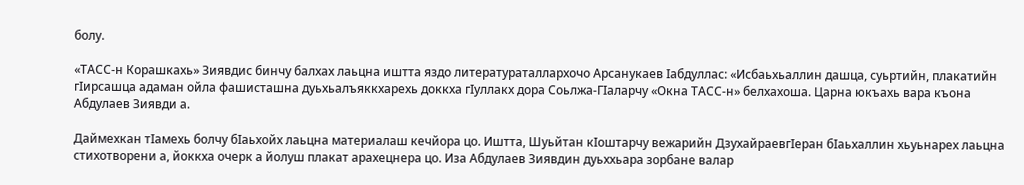болу.

«ТАСС-н Корашкахь» Зиявдис бинчу балхах лаьцна иштта яздо литератураталлархочо Арсанукаев Iабдуллас: «Исбаьхьаллин дашца, суьртийн, плакатийн гIирсашца адаман ойла фашисташна дуьхьалъяккхарехь доккха гIуллакх дора Соьлжа-ГIаларчу «Окна ТАСС-н» белхахоша. Царна юкъахь вара къона Абдулаев Зиявди а.

Даймехкан тIамехь болчу бIаьхойх лаьцна материалаш кечйора цо. Иштта, Шуьйтан кIоштарчу вежарийн ДзухайраевгIеран бIаьхаллин хьуьнарех лаьцна стихотворени а, йоккха очерк а йолуш плакат арахецнера цо. Иза Абдулаев Зиявдин дуьххьара зорбане валар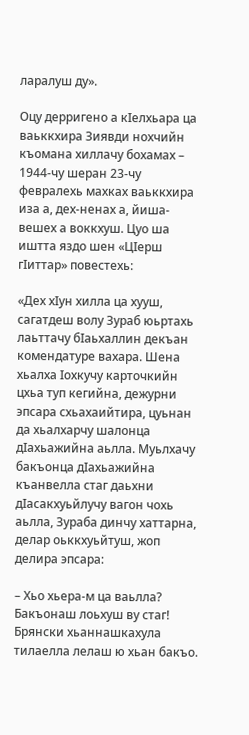ларалуш ду».

Оцу дерригено а кIелхьара ца ваьккхира Зиявди нохчийн къомана хиллачу бохамах – 1944-чу шеран 23-чу февралехь махках ваьккхира иза а, дех-ненах а, йиша-вешех а воккхуш. Цуо ша иштта яздо шен «ЦIерш гIиттар» повестехь:

«Дех хIун хилла ца хууш, сагатдеш волу Зураб юьртахь лаьттачу бIаьхаллин декъан комендатуре вахара. Шена хьалха Iохкучу карточкийн цхьа туп кегийна, дежурни эпсара схьахаийтира, цуьнан да хьалхарчу шалонца дIахьажийна аьлла. Муьлхачу бакъонца дIахьажийна къанвелла стаг даьхни дIасакхуьйлучу вагон чохь аьлла, Зураба динчу хаттарна, делар оьккхуьйтуш, жоп делира эпсара:

– Хьо хьера-м ца ваьлла? Бакъонаш лоьхуш ву стаг! Брянски хьаннашкахула тилаелла лелаш ю хьан бакъо.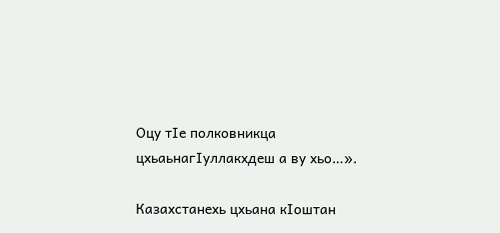Оцу тIе полковникца цхьаьнагIуллакхдеш а ву хьо…».

Казахстанехь цхьана кIоштан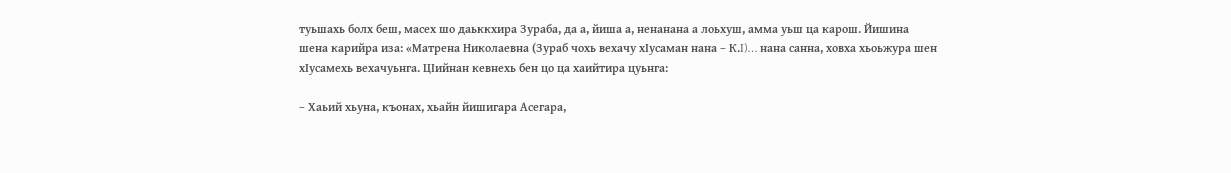туьшахь болх беш, масех шо даьккхира Зураба, да а, йиша а, ненанана а лоьхуш, амма уьш ца карош. Йишина шена карийра иза: «Матрена Николаевна (Зураб чохь вехачу хIусаман нана – К.I)… нана санна, ховха хьоьжура шен хIусамехь вехачуьнга. ЦIийнан кевнехь бен цо ца хаийтира цуьнга:

– Хаьий хьуна, къонах, хьайн йишигара Асегара,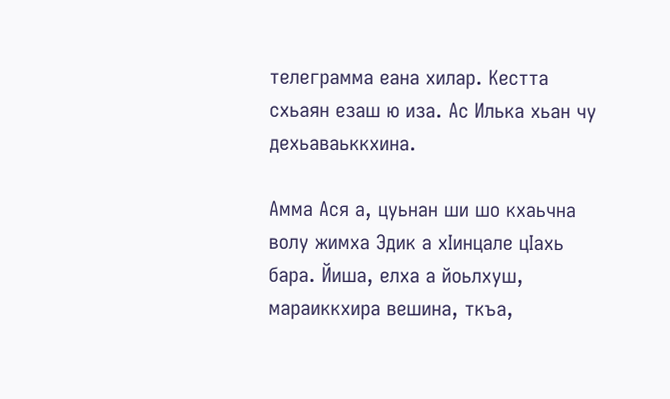телеграмма еана хилар. Кестта схьаян езаш ю иза. Ас Илька хьан чу дехьаваьккхина.

Амма Ася а, цуьнан ши шо кхаьчна волу жимха Эдик а хIинцале цIахь бара. Йиша, елха а йоьлхуш, мараиккхира вешина, ткъа,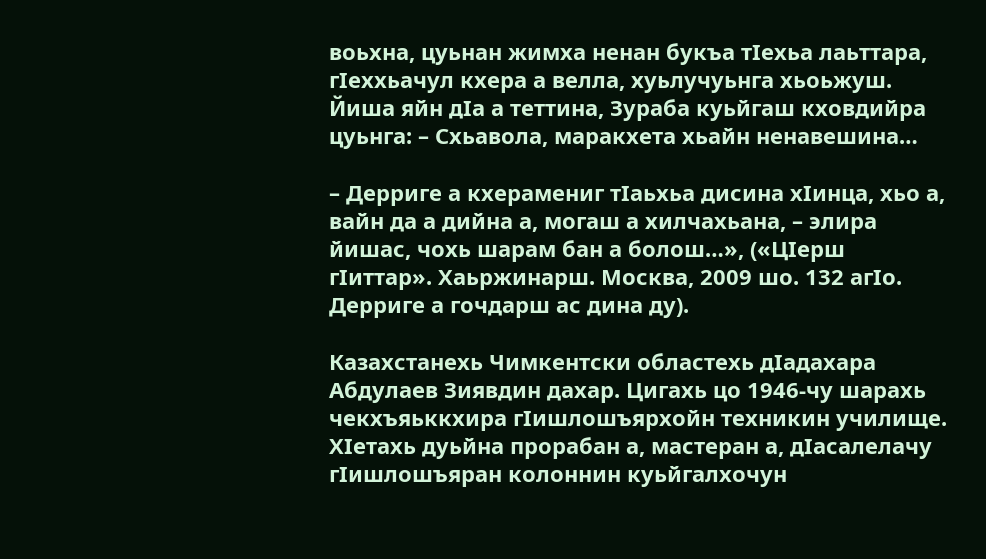воьхна, цуьнан жимха ненан букъа тIехьа лаьттара, гIеххьачул кхера а велла, хуьлучуьнга хьоьжуш. Йиша яйн дIа а теттина, Зураба куьйгаш кховдийра цуьнга: – Схьавола, маракхета хьайн ненавешина…

– Дерриге а кхерамениг тIаьхьа дисина хIинца, хьо а, вайн да а дийна а, могаш а хилчахьана, – элира йишас, чохь шарам бан а болош…», («ЦIерш гIиттар». Хаьржинарш. Москва, 2009 шо. 132 агIо. Дерриге а гочдарш ас дина ду).

Казахстанехь Чимкентски областехь дIадахара Абдулаев Зиявдин дахар. Цигахь цо 1946-чу шарахь чекхъяьккхира гIишлошъярхойн техникин училище. ХIетахь дуьйна прорабан а, мастеран а, дIасалелачу гIишлошъяран колоннин куьйгалхочун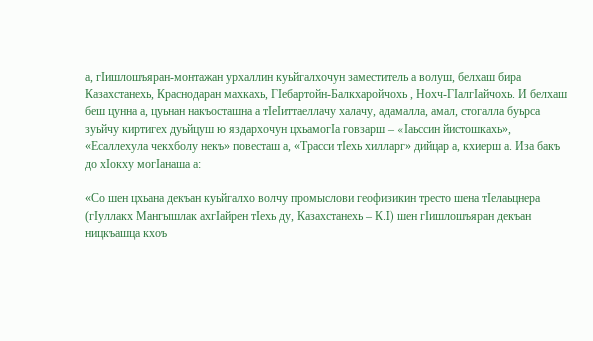а, гIишлошъяран-монтажан урхаллин куьйгалхочун заместитель а волуш, белхаш бира Казахстанехь, Краснодаран махкахь, ГIебартойн-Балкхаройчохь , Нохч-ГIалгIайчохь. И белхаш беш цунна а, цуьнан накъосташна а тIеIиттаеллачу халачу, адамалла, амал, стогалла буьрса зуьйчу киртигех дуьйцуш ю яздархочун цхьамогIа говзарш – «Iаьссин йистошкахь», «Есаллехула чекхболу некъ» повесташ а, «Трасси тIехь хилларг» дийцар а, кхиерш а. Иза бакъ до хIокху могIанаша а:

«Со шен цхьана декъан куьйгалхо волчу промыслови геофизикин тресто шена тIелаьцнера (гIуллакх Мангышлак ахгIайрен тIехь ду, Казахстанехь – К.I) шен гIишлошъяран декъан ницкъашца кхоъ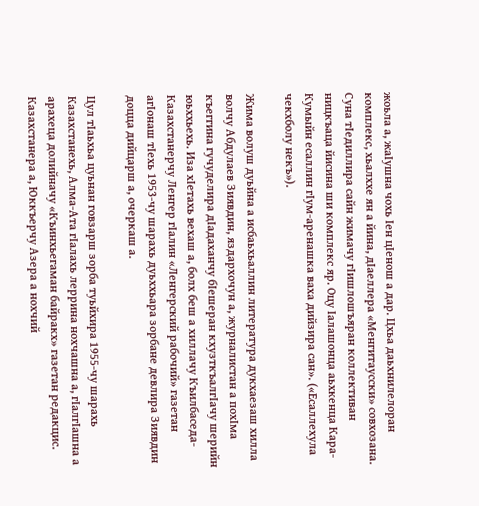жоьла а, жаIушна чохь Iен цIенош а дар. Цхьа даьхнилелоран комплекс, хьалххе ян а йина, дIаеллера «Менгитаусски» совхозана. Суна тIедиллира сайн жимачу гIишлошъяран коллективан ницкъаца йисина ши комплекс яр. Оцу Iалашонца аьхкенца Кара-Кумыйн есаллин гIум-аренашка ваха дийзира сан». («Есаллехула чекхболу некъ»).

Жима волуш дуьйна а исбаьхьаллин литература дукхаезаш хилла волчу Абдулаев Зиявдин, яздархочун а, журналистан а похIма къеггина гучуделира дIадаханчу бIешеран кхузткъалгIачу шерийн юьххьехь. Иза хIетахь вехаш а, болх беш а хиллачу Къилбаседа-Казахстанерчу Ленгер гIалин «Ленгерский рабочий» газетан агIонаш тIехь 1953-чу шарахь дуьххьара зорбане девлира Зиявдин доцца дийцарш а, очеркаш а.

Цул тIаьхьа цуьнан говзарш зорба туьйхира 1955-чу шарахь Казахстанехь, Алма-Ата гIалахь леррина нохчашна а, гIалгIашна а арахеца долийначу «Къинхьегаман байракх» газетан редакцис. Казахстанера а, Юккъерчу Азера а нохчий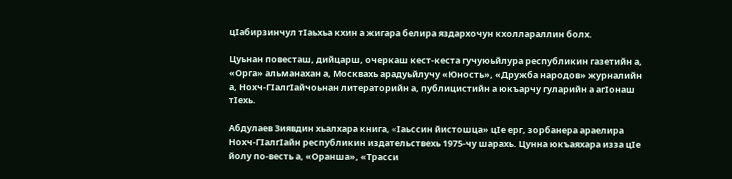цIабирзинчул тIаьхьа кхин а жигара белира яздархочун кхоллараллин болх.

Цуьнан повесташ, дийцарш, очеркаш кест-кеста гучуюьйлура республикин газетийн а, «Орга» альманахан а, Москвахь арадуьйлучу «Юность», «Дружба народов» журналийн а, Нохч-ГIалгIайчоьнан литераторийн а, публицистийн а юкъарчу гуларийн а агIонаш тIехь.

Абдулаев Зиявдин хьалхара книга, «Iаьссин йистошца» цIе ерг, зорбанера араелира Нохч-ГIалгIайн республикин издательствехь 1975-чу шарахь. Цунна юкъаяхара изза цIе йолу по-весть а, «Оранша», «Трасси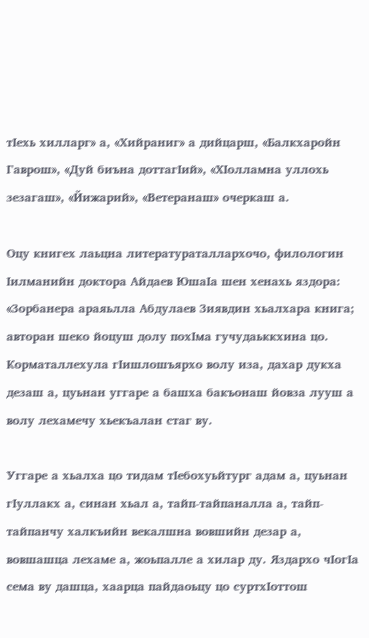тIехь хилларг» а, «Хийраниг» а дийцарш, «Балкхаройн Гаврош», «Дуй биъна доттагIий», «ХIолламна уллохь зезагаш», «Йижарий», «Ветеранаш» очеркаш а.

Оцу книгех лаьцна литератураталлархочо, филологин Iилманийн доктора Айдаев ЮшаIа шен хенахь яздора: «Зорбанера араяьлла Абдулаев Зиявдин хьалхара книга; авторан шеко йоцуш долу похIма гучудаьккхина цо. Корматаллехула гIишлошъярхо волу иза, дахар дукха дезаш а, цуьнан уггаре а башха бакъонаш йовза лууш а волу лехамечу хьекъалан стаг ву.

Уггаре а хьалха цо тидам тIебохуьйтург адам а, цуьнан гIуллакх а, синан хьал а, тайп-тайпаналла а, тайп-тайпанчу халкъийн векалшна вовшийн дезар а, вовшашца лехаме а, жоьпалле а хилар ду. Яздархо чIогIа сема ву дашца, хаарца пайдаоьцу цо суртхIоттош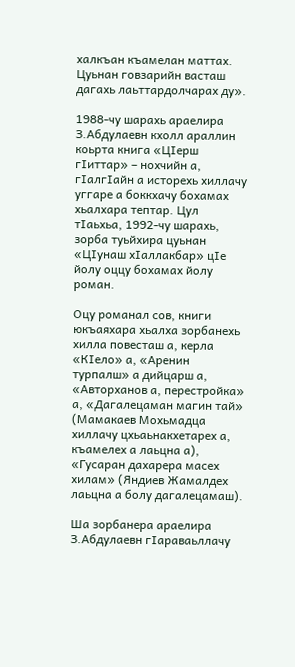халкъан къамелан маттах. Цуьнан говзарийн васташ дагахь лаьттардолчарах ду».

1988-чу шарахь араелира З.Абдулаевн кхолл араллин коьрта книга «ЦIерш гIиттар» – нохчийн а, гIалгIайн а исторехь хиллачу уггаре а боккхачу бохамах хьалхара тептар. Цул тIаьхьа, 1992-чу шарахь, зорба туьйхира цуьнан «ЦIунаш хIаллакбар» цIе йолу оццу бохамах йолу роман.

Оцу романал сов, книги юкъаяхара хьалха зорбанехь хилла повесташ а, керла «КIело» а, «Аренин турпалш» а дийцарш а, «Авторханов а, перестройка» а, «Дагалецаман магин тай» (Мамакаев Мохьмадца хиллачу цхьаьнакхетарех а, къамелех а лаьцна а), «Гусаран дахарера масех хилам» (Яндиев Жамалдех лаьцна а болу дагалецамаш).

Ша зорбанера араелира З.Абдулаевн гIараваьллачу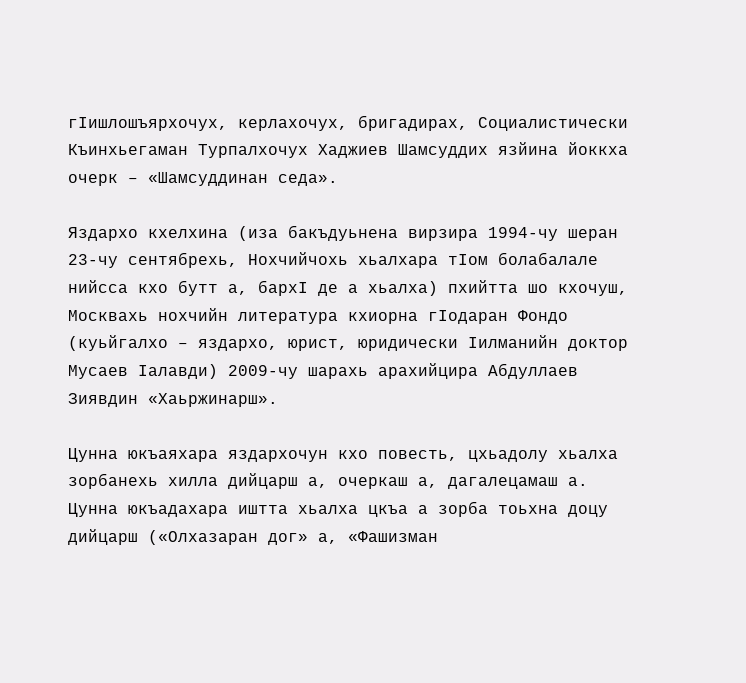гIишлошъярхочух, керлахочух, бригадирах, Социалистически Къинхьегаман Турпалхочух Хаджиев Шамсуддих язйина йоккха очерк – «Шамсуддинан седа».

Яздархо кхелхина (иза бакъдуьнена вирзира 1994-чу шеран 23-чу сентябрехь, Нохчийчохь хьалхара тIом болабалале нийсса кхо бутт а, бархI де а хьалха) пхийтта шо кхочуш, Москвахь нохчийн литература кхиорна гIодаран Фондо (куьйгалхо – яздархо, юрист, юридически Iилманийн доктор Мусаев Iалавди) 2009-чу шарахь арахийцира Абдуллаев Зиявдин «Хаьржинарш».

Цунна юкъаяхара яздархочун кхо повесть, цхьадолу хьалха зорбанехь хилла дийцарш а, очеркаш а, дагалецамаш а. Цунна юкъадахара иштта хьалха цкъа а зорба тоьхна доцу дийцарш («Олхазаран дог» а, «Фашизман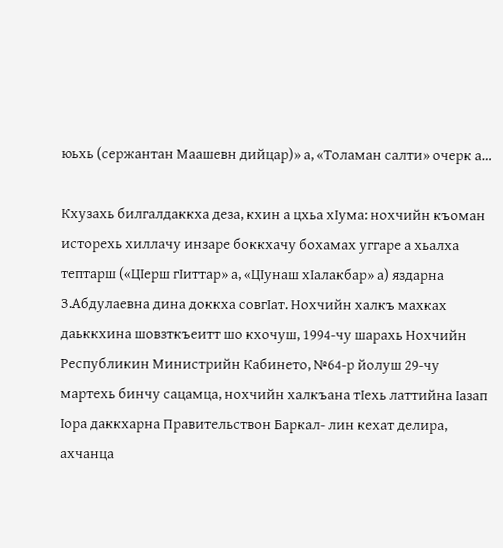юьхь (сержантан Маашевн дийцар)» а, «Толаман салти» очерк а…

Кхузахь билгалдаккха деза, кхин а цхьа хIума: нохчийн къоман исторехь хиллачу инзаре боккхачу бохамах уггаре а хьалха тептарш («ЦIерш гIиттар» а, «ЦIунаш хIалакбар» а) яздарна З.Абдулаевна дина доккха совгIат. Нохчийн халкъ махках даьккхина шовзткъеитт шо кхочуш, 1994-чу шарахь Нохчийн Республикин Министрийн Кабинето, №64-р йолуш 29-чу мартехь бинчу сацамца, нохчийн халкъана тIехь латтийна Iазап Iора даккхарна Правительствон Баркал- лин кехат делира, ахчанца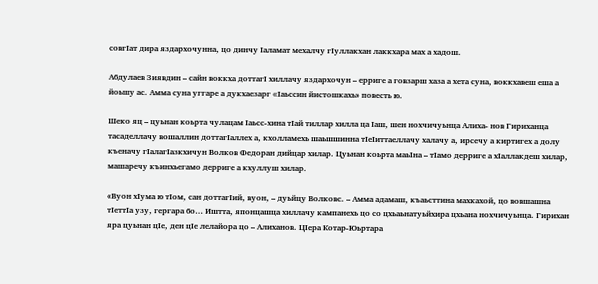совгIат дира яздархочунна, цо динчу Iаламат мехалчу гIуллакхан лаккхара мах а хадош.

Абдулаев Зиявдин – сайн воккха доттагI хиллачу яздархочун – ерриге а говзарш хаза а хета суна, воккхавеш еша а йоьшу ас. Амма суна уггаре а дукхаезарг «Iаьссин йистошкахь» повесть ю.

Шеко яц – цуьнан коьрта чулацам Iаьсс-хина тIай тиллар хилла ца Iаш, шен нохчичуьнца Алиха- нов Гириханца тасаделлачу вошаллин доттагIаллех а, кхолламехь шаьшшинна тIеIиттаеллачу халачу а, ирсечу а киртигех а долу къеначу гIалагIазкхичун Волков Федоран дийцар хилар. Цуьнан коьрта маьIна – тIамо дерриге а хIаллакдеш хилар, машаречу къинхьегамо дерриге а кхуллуш хилар.

«Вуон хIума ю тIом, сан доттагIий, вуон, – дуьйцу Волковс. – Амма адамаш, къаьсттина махкахой, цо вовшашна тIеттIа узу, гергара бо… Иштта, японцашца хиллачу кампанехь цо со цхьаьнатуьйхира цхьана нохчичуьнца. Гирихан яра цуьнан цIе, ден цIе лелайора цо – Алиханов. ЦIера Котар-Юьртара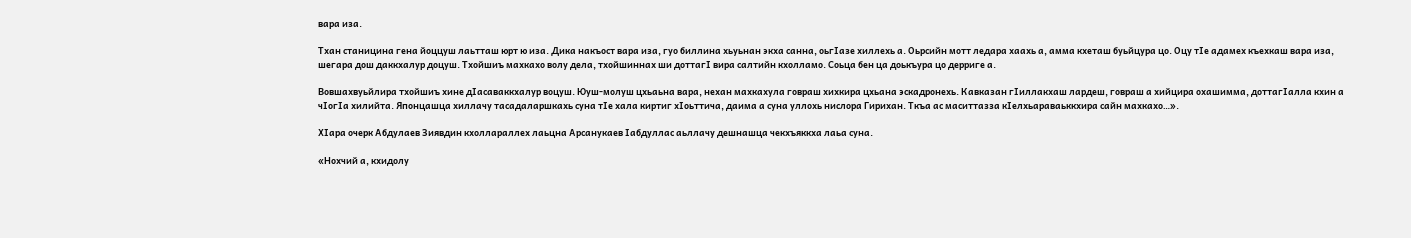вара иза.

Тхан станицина гена йоццуш лаьтташ юрт ю иза. Дика накъост вара иза, гуо биллина хьуьнан экха санна, оьгIазе хиллехь а. Оьрсийн мотт ледара хаахь а, амма кхеташ буьйцура цо. Оцу тIе адамех къехкаш вара иза, шегара дош даккхалур доцуш. Тхойшиъ махкахо волу дела, тхойшиннах ши доттагI вира салтийн кхолламо. Соьца бен ца доькъура цо дерриге а.

Вовшахвуьйлира тхойшиъ хине дIасаваккхалур воцуш. Юуш-молуш цхьаьна вара, нехан махкахула говраш хихкира цхьана эскадронехь. Кавказан гIиллакхаш лардеш, говраш а хийцира охашимма, доттагIалла кхин а чIогIа хилийта. Японцашца хиллачу тасадаларшкахь суна тIе хала киртиг хIоьттича, даима а суна уллохь нислора Гирихан. Ткъа ас маситтазза кIелхьараваьккхира сайн махкахо…».

ХIара очерк Абдулаев Зиявдин кхоллараллех лаьцна Арсанукаев Iабдуллас аьллачу дешнашца чекхъяккха лаьа суна.

«Нохчий а, кхидолу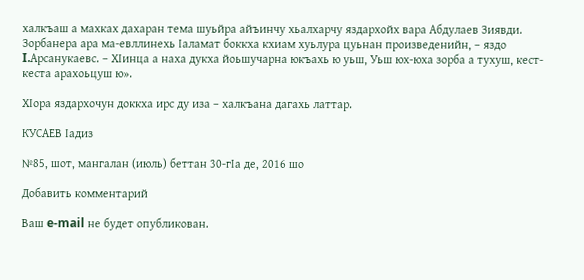халкъаш а махках дахаран тема шуьйра айъинчу хьалхарчу яздархойх вара Абдулаев Зиявди. Зорбанера ара ма-евллинехь Iаламат боккха кхиам хуьлура цуьнан произведенийн, – яздо I.Арсанукаевс. – ХIинца а наха дукха йоьшучарна юкъахь ю уьш, Уьш юх-юха зорба а тухуш, кест-кеста арахоьцуш ю».

ХIора яздархочун доккха ирс ду иза – халкъана дагахь латтар.

КУСАЕВ Iадиз

№85, шот, мангалан (июль) беттан 30-гIа де, 2016 шо

Добавить комментарий

Ваш e-mail не будет опубликован.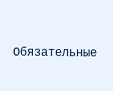Обязательные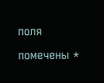поля помечены *